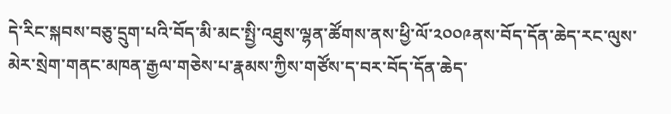དེ་རིང་སྐབས་བཅུ་དྲུག་པའི་བོད་མི་མང་སྤྱི་འཐུས་ལྷན་ཚོགས་ནས་ཕྱི་ལོ་༢༠༠༩ནས་བོད་དོན་ཆེད་རང་ལུས་མེར་སྲེག་གནང་མཁན་རྒྱལ་གཅེས་པ་རྣམས་ཀྱིས་གཙོས་ད་བར་བོད་དོན་ཆེད་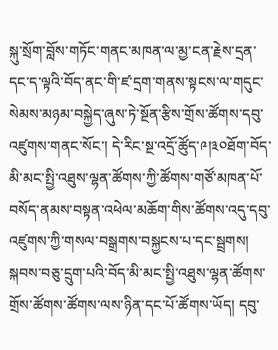སྐུ་སྲོག་བློས་གཏོང་གནང་མཁན་ལ་མྱ་ངན་རྗེས་དྲན་དང་ད་ལྟའི་བོད་ནང་གི་ཛ་དྲག་གནས་སྟངས་ལ་གདུང་སེམས་མཉམ་བསྐྱེད་ཞུས་ཏེ་སྔོན་རྩིས་གྲོས་ཚོགས་དབུ་འཛུགས་གནང་སོང་། དེ་རིང་སྔ་འདྲོ་ཚོུད་༩།༣༠ཐོག་བོད་མི་མང་སྤྱི་འཐུས་ལྷན་ཚོགས་ཀྱི་ཚོགས་གཙོ་མཁན་པོ་བསོད་ནམས་བསྟན་འཕེལ་མཆོག་གིས་ཚོགས་འདུ་དབུ་འཛུགས་ཀྱི་གསལ་བསྒྲགས་བསྐྱངས་པ་དང་སྦྲགས། སྐབས་བཅུ་དྲུག་པའི་བོད་མི་མང་སྤྱི་འཐུས་ལྷན་ཚོགས་གྲོས་ཚོགས་ཚོགས་ལས་ཉིན་དང་པོ་ཚོགས་ཡོད། དབུ་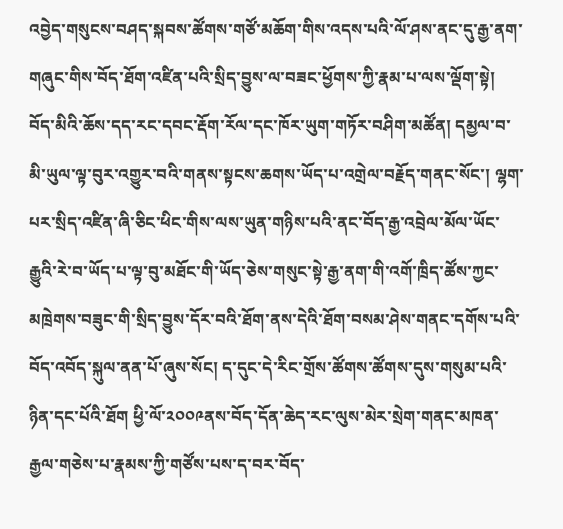འབྱེད་གསུངས་བཤད་སྐབས་ཚོགས་གཙོ་མཆོག་གིས་འདས་པའི་ལོ་ཤས་ནང་དུ་རྒྱ་ནག་གཞུང་གིས་བོད་ཐོག་འཛིན་པའི་སྲིད་བྱུས་ལ་བཟང་ཕྱོགས་ཀྱི་རྣམ་པ་ལས་ལྡོག་སྟེ། བོད་མིའི་ཆོས་དད་རང་དབང་རྡོག་རོལ་དང་ཁོར་ཡུག་གཏོར་བཤིག་མཚོན། དམྱལ་བ་མི་ཡུལ་ལྟ་བུར་འགྱུར་བའི་གནས་སྟངས་ཆགས་ཡོད་པ་འགྲེལ་བརྗོད་གནང་སོང་། ལྷག་པར་སྲིད་འཛིན་ཞི་ཅིང་ཕིང་གིས་ལས་ཡུན་གཉིས་པའི་ནང་བོད་རྒྱ་འབྲེལ་མོལ་ཡོང་རྒྱུའི་རེ་བ་ཡོད་པ་ལྟ་བུ་མཐོང་གི་ཡོད་ཅེས་གསུང་སྟེ་རྒྱ་ནག་གི་འགོ་ཁྲིད་ཚོས་ཀྱང་མཁྲེགས་བཟུང་གི་སྲིད་བྱུས་དོར་བའི་ཐོག་ནས་དེའི་ཐོག་བསམ་ཤེས་གནང་དགོས་པའི་བོད་འབོད་སྐུལ་ནན་པོ་ཞུས་སོང། ད་དུང་དེ་རིང་གྲོས་ཚོགས་ཚོགས་དུས་གསུམ་པའི་ཉིན་དང་པོའི་ཐོག ཕྱི་ལོ་༢༠༠༩ནས་བོད་དོན་ཆེད་རང་ལུས་མེར་སྲེག་གནང་མཁན་རྒྱལ་གཅེས་པ་རྣམས་ཀྱི་གཙོས་པས་ད་བར་བོད་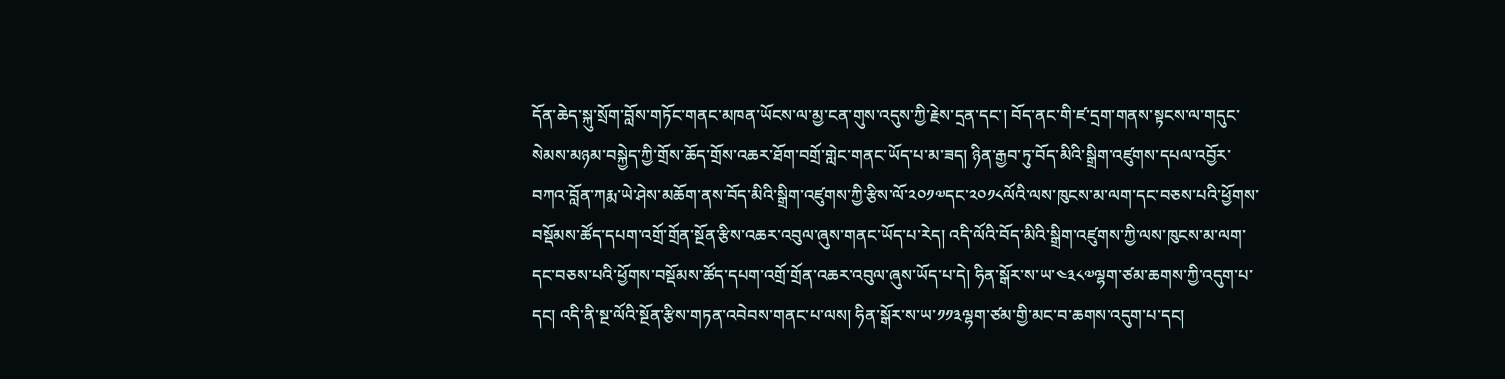དོན་ཆེད་སྐུ་སྲོག་བློས་གཏོང་གནང་མཁན་ཡོངས་ལ་མྱ་ངན་གུས་འདུས་ཀྱི་རྗེས་དྲན་དང་། བོད་ནང་གི་ཛ་དྲག་གནས་སྟངས་ལ་གདུང་སེམས་མཉམ་བསྐྱེད་ཀྱི་གྲོས་ཆོད་གྲོས་འཆར་ཐོག་བགྲོ་གླེང་གནང་ཡོད་པ་མ་ཟད། ཉིན་རྒྱབ་ཏུ་བོད་མིའི་སྒྲིག་འཛུགས་དཔལ་འབྱོར་བཀའ་བློན་ཀརྨ་ཡེ་ཤེས་མཆོག་ནས་བོད་མིའི་སྒྲིག་འཛུགས་ཀྱི་རྩིས་ལོ་༢༠༡༧དང་༢༠༡༨ལོའི་ལས་ཁུངས་མ་ལག་དང་བཅས་པའི་ཕྱོགས་བསྡོམས་ཚོད་དཔག་འགྲོ་གྲོན་སྔོན་རྩིས་འཆར་འབུལ་ཞུས་གནང་ཡོད་པ་རེད། འདི་ལོའི་བོད་མིའི་སྒྲིག་འཛུགས་ཀྱི་ལས་ཁུངས་མ་ལག་དང་བཅས་པའི་ཕྱོགས་བསྡོམས་ཚོད་དཔག་འགྲོ་གྲོན་འཆར་འབུལ་ཞུས་ཡོད་པ་དེ། ཧིན་སྒོར་ས་ཡ་༤༣༨༧ལྷག་ཙམ་ཆགས་ཀྱི་འདུག་པ་དང། འདི་ནི་སྔ་ལོའི་སྔོན་རྩིས་གཏན་འབེབས་གནང་པ་ལས། ཧིན་སྒོར་ས་ཡ་༡༡༣ལྷག་ཙམ་གྱི་མང་བ་ཆགས་འདུག་པ་དང།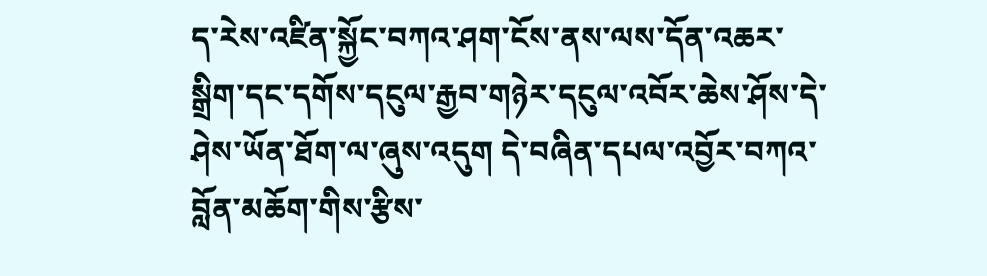ད་རེས་འཛིན་སྐྱོང་བཀའ་ཤག་ངོས་ནས་ལས་དོན་འཆར་སྒྲིག་དང་དགོས་དངུལ་རྒྱབ་གཉེར་དངུལ་འབོར་ཆེས་ཤོས་དེ་ཤེས་ཡོན་ཐོག་ལ་ཞུས་འདུག དེ་བཞིན་དཔལ་འབྱོར་བཀའ་བློན་མཆོག་གིས་རྩིས་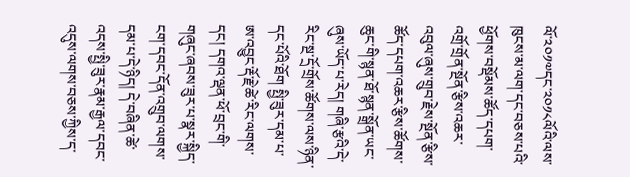ལོ་༢༠༡༧དང་༢༠༡༨ལོའི་ལས་ཁུངས་མ་ལག་དང་བཅས་པའི་ཕྱོགས་བསྡོམས་ཚོད་དཔག་འགྲོ་གྲོན་སྔོན་རྩིས་འཆར་འབུལ་ཞུས་གྲུབ་རྗེས་སྔོན་རྩིས་ཚོད་དཔག་འཆར་རྩིས་ཚོགས་ཆུང་གི་སྙན་ཐོ་སྙན་སྒྲོན་ཡང་ཞུས་ཡོད་པ་རེད། གཞི་རྩའི་དེ་རིང་སྔ་དྲོ་གྲོས་ཚོགས་ལས་ཉིན་དང་པོའི་ཐོག སྤྱི་ཟུར་དམ་པ་ཨ་འབྱུང་རྡོ་རྗེ་ཚེ་རིང་ལགས་དང། དགའ་ལྡན་ཕོ་བྲང་གི་གཞུང་ཞབས་ཟུར་པ་སྣར་སྐྱིད་ངག་དབང་དོན་འགྲུབ་ལགས་དམ་པ་དེ་ཉིད། དེ་བཞིན་ཚེ་འདས་སྤྱི་ཟུར་རྣམ་རྒྱལ་དབང་འདུས་ལགས་བཅས་ཀྱིས་ད་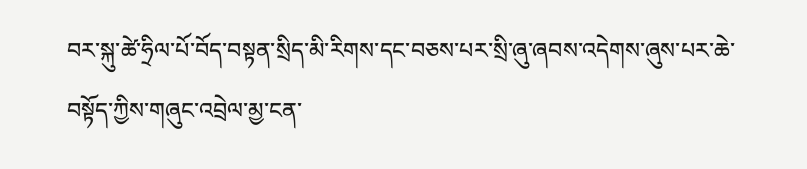བར་སྐུ་ཚེ་ཧྲིལ་པོ་བོད་བསྟན་སྲིད་མི་རིགས་དང་བཅས་པར་སྲི་ཞུ་ཞབས་འདེགས་ཞུས་པར་ཆེ་བསྟོད་ཀྱིས་གཞུང་འབྲེལ་མྱ་ངན་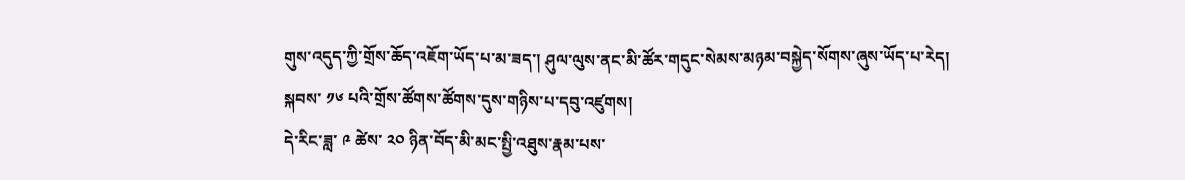གུས་འདུད་ཀྱི་གྲོས་ཆོད་འཇོག་ཡོད་པ་མ་ཟད་། ཤུལ་ལུས་ནང་མི་ཚོར་གདུང་སེམས་མཉམ་བསྐྱེད་སོགས་ཞུས་ཡོད་པ་རེད།
སྐབས་ ༡༦ པའི་གྲོས་ཚོགས་ཚོགས་དུས་གཉིས་པ་དབུ་འཛུགས།
དེ་རིང་ཟླ་ ༩ ཚེས་ ༢༠ ཉིན་བོད་མི་མང་སྤྱི་འཐུས་རྣམ་པས་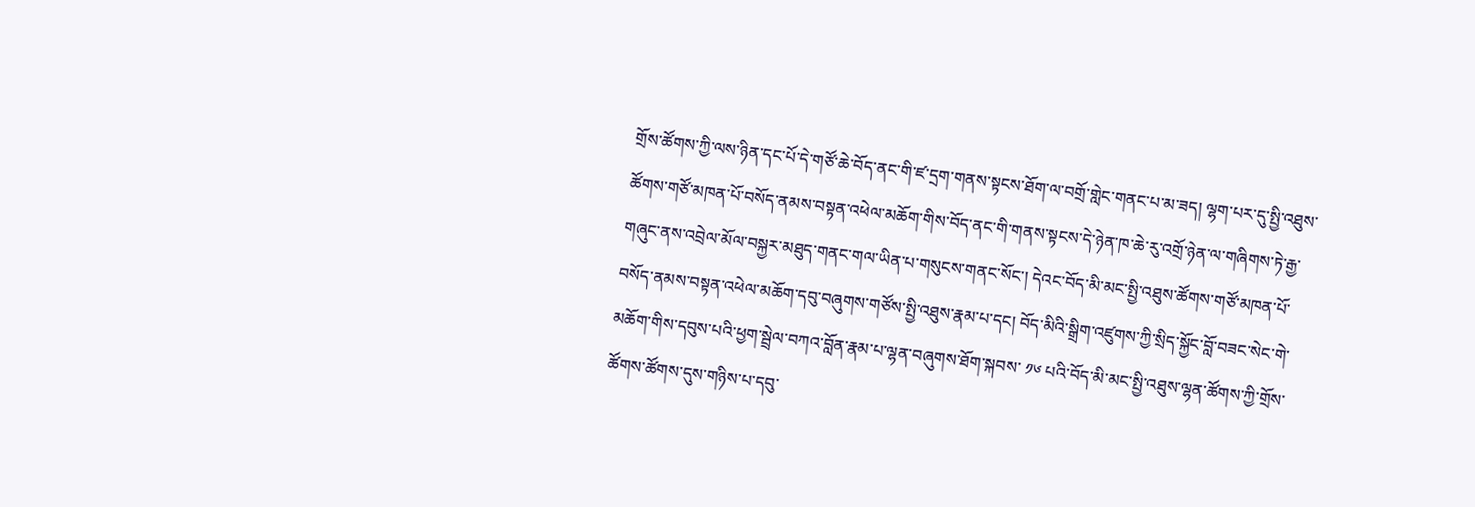གྲོས་ཚོགས་ཀྱི་ལས་ཉིན་དང་པོ་དེ་གཙོ་ཆེ་བོད་ནང་གི་ཛ་དྲག་གནས་སྟངས་ཐོག་ལ་བགྲོ་གླེང་གནང་པ་མ་ཟད། ལྷག་པར་དུ་སྤྱི་འཐུས་ཚོགས་གཙོ་མཁན་པོ་བསོད་ནམས་བསྟན་འཕེལ་མཆོག་གིས་བོད་ནང་གི་གནས་སྟངས་དེ་ཉེན་ཁ་ཆེ་རུ་འགྲོ་ཉེན་ལ་གཞིགས་ཏེ་རྒྱ་གཞུང་ནས་འབྲེལ་མོལ་བསྐྱར་མཐུད་གནང་གལ་ཡིན་པ་གསུངས་གནང་སོང་། དེའང་བོད་མི་མང་སྤྱི་འཐུས་ཚོགས་གཙོ་མཁན་པོ་བསོད་ནམས་བསྟན་འཕེལ་མཆོག་དབུ་བཞུགས་གཙོས་སྤྱི་འཐུས་རྣམ་པ་དང། བོད་མིའི་སྒྲིག་འཛུགས་ཀྱི་སྲིད་སྐྱོང་བློ་བཟང་སེང་གེ་མཆོག་གིས་དབུས་པའི་ཕྱག་སྦྲེལ་བཀའ་བློན་རྣམ་པ་ལྷན་བཞུགས་ཐོག་སྐབས་ ༡༦ པའི་བོད་མི་མང་སྤྱི་འཐུས་ལྷན་ཚོགས་ཀྱི་གྲོས་ཚོགས་ཚོགས་དུས་གཉིས་པ་དབུ་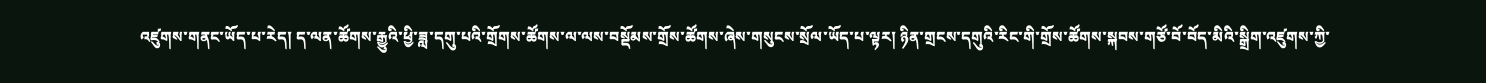འཛུགས་གནང་ཡོད་པ་རེད། ད་ལན་ཚོགས་རྒྱུའི་ཕྱི་ཟླ་དགུ་པའི་གྲོགས་ཚོགས་ལ་ལས་བསྡོམས་གྲོས་ཚོགས་ཞེས་གསུངས་སྲོལ་ཡོད་པ་ལྟར། ཉིན་གྲངས་དགུའི་རིང་གི་གྲོས་ཚོགས་སྐབས་གཙོ་བོ་བོད་མིའི་སྒྲིག་འཛུགས་ཀྱི་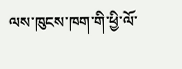ལས་ཁུངས་ཁག་གི་ཕྱི་ལོ་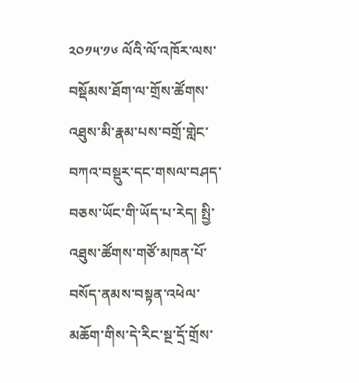༢༠༡༥་༡༦ ལོའི་ལོ་འཁོར་ལས་བསྡོམས་ཐོག་ལ་གྲོས་ཚོགས་འཐུས་མི་རྣམ་པས་བགྲོ་གླེང་བཀའ་བསྡུར་དང་གསལ་བཤད་བཅས་ཡོང་གི་ཡོད་པ་རེད། སྤྱི་འཐུས་ཚོགས་གཙོ་མཁན་པོ་བསོད་ནམས་བསྟན་འཕེལ་མཆོག་གིས་དེ་རིང་སྔ་དྲོ་གྲོས་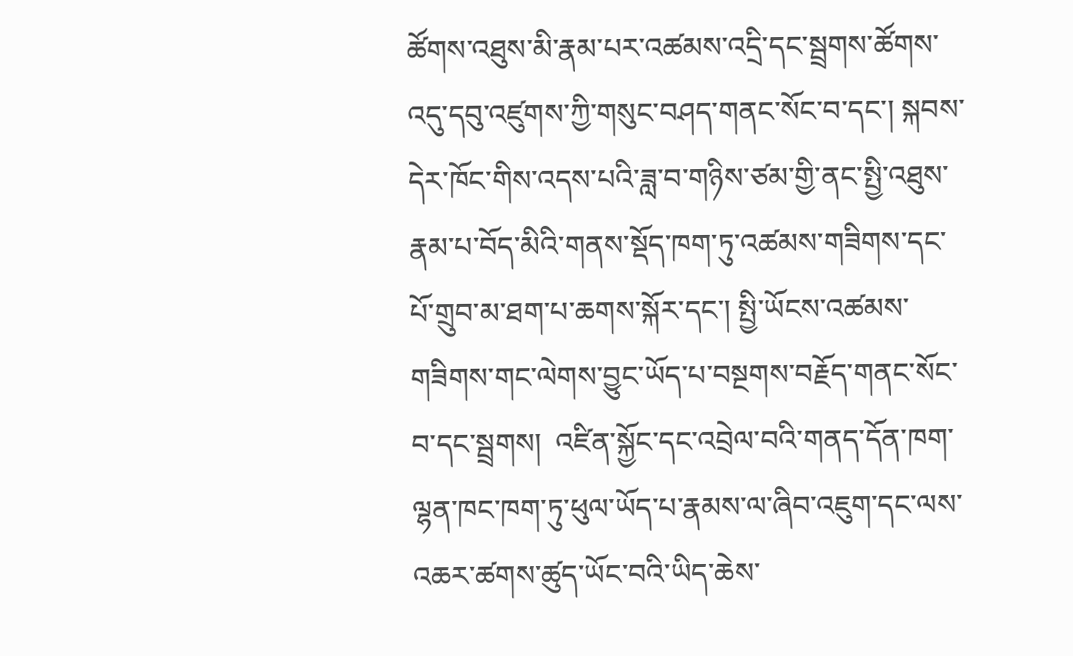ཚོགས་འཐུས་མི་རྣམ་པར་འཚམས་འདྲི་དང་སྦྲགས་ཚོགས་འདུ་དབུ་འཛུགས་ཀྱི་གསུང་བཤད་གནང་སོང་བ་དང་། སྐབས་དེར་ཁོང་གིས་འདས་པའི་ཟླ་བ་གཉིས་ཙམ་གྱི་ནང་སྤྱི་འཐུས་རྣམ་པ་བོད་མིའི་གནས་སྡོད་ཁག་ཏུ་འཚམས་གཟིགས་དང་པོ་གྲུབ་མ་ཐག་པ་ཆགས་སྐོར་དང་། སྤྱི་ཡོངས་འཚམས་གཟིགས་གང་ལེགས་བྱུང་ཡོད་པ་བསྔགས་བརྗོད་གནང་སོང་བ་དང་སྦྲགས།  འཛིན་སྐྱོང་དང་འབྲེལ་བའི་གནད་དོན་ཁག་ལྷན་ཁང་ཁག་ཏུ་ཕུལ་ཡོད་པ་རྣམས་ལ་ཞིབ་འཇུག་དང་ལས་འཆར་ཚགས་ཚུད་ཡོང་བའི་ཡིད་ཆེས་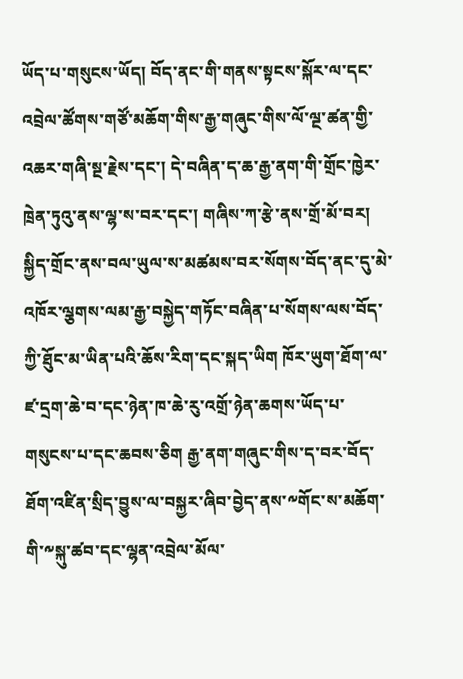ཡོད་པ་གསུངས་ཡོད། བོད་ནང་གི་གནས་སྟངས་སྐོར་ལ་དང་འབྲེལ་ཚོགས་གཙོ་མཆོག་གིས་རྒྱ་གཞུང་གིས་ལོ་ལྔ་ཚན་གྱི་འཆར་གཞི་སྔ་རྗེས་དང་། དེ་བཞིན་ད་ཆ་རྒྱ་ནག་གི་གྲོང་ཁྱེར་ཁྲེན་ཏུའུ་ནས་ལྷ་ས་བར་དང་། གཞིས་ཀ་རྩེ་ནས་གྲོ་མོ་བར། སྐྱིད་གྲོང་ནས་བལ་ཡུལ་ས་མཚམས་བར་སོགས་བོད་ནང་དུ་མེ་འཁོར་ལྕགས་ལམ་རྒྱ་བསྐྱེད་གཏོང་བཞིན་པ་སོགས་ལས་བོད་ཀྱི་ཐོུང་མ་ཡིན་པའི་ཆོས་རིག་དང་སྐད་ཡིག ཁོར་ཡུག་ཐོག་ལ་ཛ་དྲག་ཆེ་བ་དང་ཉེན་ཁ་ཆེ་རུ་འགྲོ་ཉེན་ཆགས་ཡོད་པ་གསུངས་པ་དང་ཆབས་ཅིག རྒྱ་ནག་གཞུང་གིས་ད་བར་བོད་ཐོག་འཛིན་སྲིད་བྱུས་ལ་བསྐྱར་ཞིབ་བྱེད་ནས་༸གོང་ས་མཆོག་གི་༸སྐུ་ཚབ་དང་ལྷན་འབྲེལ་མོལ་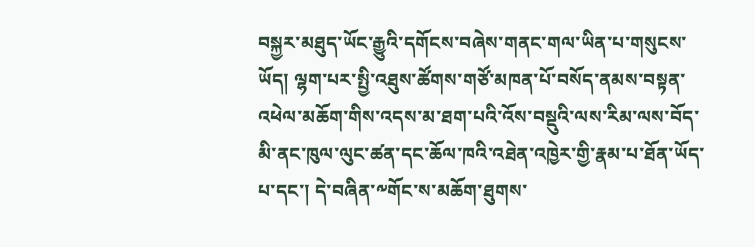བསྐྱར་མཐུད་ཡོང་རྒྱུའི་དགོངས་བཞེས་གནང་གལ་ཡིན་པ་གསུངས་ཡོད། ལྷག་པར་སྤྱི་འཐུས་ཚོགས་གཙོ་མཁན་པོ་བསོད་ནམས་བསྟན་འཕེལ་མཆོག་གིས་འདས་མ་ཐག་པའི་འོས་བསྡུའི་ལས་རིམ་ལས་བོད་མི་ནང་ཁུལ་ལུང་ཚན་དང་ཆོལ་ཁའི་འཐེན་འཁྱེར་གྱི་རྣམ་པ་ཐོན་ཡོད་པ་དང་། དེ་བཞིན་༸གོང་ས་མཆོག་ཐུགས་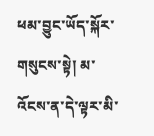ཕམ་བྱུང་ཡོད་སྐོར་གསུངས་སྟེ། མ་འོངས་ན་དེ་ལྟར་མི་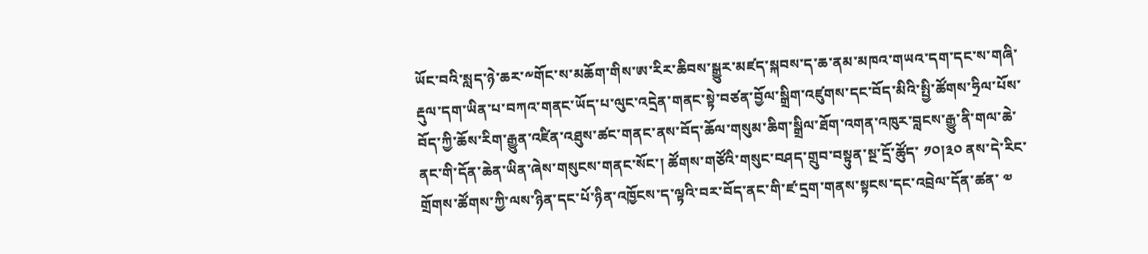ཡོང་བའི་སླད་ཉེ་ཆར་༸གོང་ས་མཆོག་གིས་ཨ་རིར་ཆིབས་སྒྱུར་མཛད་སྐབས་ད་ཆ་ནམ་མཁའ་གཡའ་དག་དང་ས་གཞི་རྡུལ་དག་ཡིན་པ་བཀའ་གནང་ཡོད་པ་ལུང་འདྲེན་གནང་སྟེ་བཙན་བྱོལ་སྒྲིག་འཛུགས་དང་བོད་མིའི་སྤྱི་ཚོགས་ཧྲིལ་པོས་བོད་ཀྱི་ཆོས་རིག་རྒྱུན་འཛིན་འཐུས་ཚང་གནང་ནས་བོད་ཆོལ་གསུམ་ཆིག་སྒྲིལ་ཐོག་འགན་འཁུར་བླངས་རྒྱུ་ནི་གལ་ཆེ་ནང་གི་དོན་ཆེན་ཡིན་ཞེས་གསུངས་གནང་སོང་། ཚོགས་གཙོའི་གསུང་བཤད་གྲུབ་བསྟུན་སྔ་དྲོ་ཚོུད་ ༡༠།༣༠ ནས་དེ་རིང་གྲོགས་ཚོགས་ཀྱི་ལས་ཉིན་དང་པོ་ཉིན་འཁྱོངས་ད་ལྟའི་བར་བོད་ནང་གི་ཛ་དྲག་གནས་སྟངས་དང་འབྲེལ་དོན་ཚན་ ༧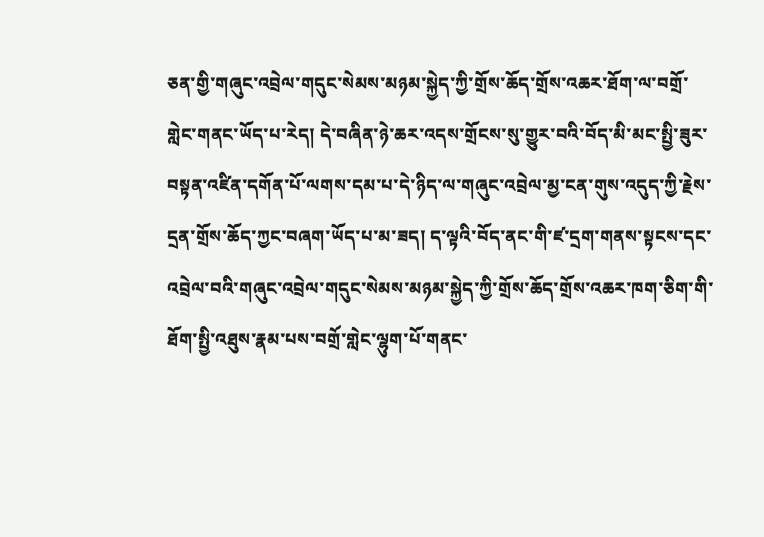ཅན་གྱི་གཞུང་འབྲེལ་གདུང་སེམས་མཉམ་སྐྱེད་ཀྱི་གྲོས་ཆོད་གྲོས་འཆར་ཐོག་ལ་བགྲོ་གླེང་གནང་ཡོད་པ་རེད། དེ་བཞིན་ཉེ་ཆར་འདས་གྲོངས་སུ་གྱུར་བའི་བོད་མི་མང་སྤྱི་ཟུར་བསྟན་འཛིན་དགོན་པོ་ལགས་དམ་པ་དེ་ཉིད་ལ་གཞུང་འབྲེལ་མྱ་ངན་གུས་འདུད་ཀྱི་རྗེས་དྲན་གྲོས་ཆོད་ཀྱང་བཞག་ཡོད་པ་མ་ཟད། ད་ལྟའི་བོད་ནང་གི་ཛ་དྲག་གནས་སྟངས་དང་འབྲེལ་བའི་གཞུང་འབྲེལ་གདུང་སེམས་མཉམ་སྐྱེད་ཀྱི་གྲོས་ཆོད་གྲོས་འཆར་ཁག་ཅིག་གི་ཐོག་སྤྱི་འཐུས་རྣམ་པས་བགྲོ་གླེང་ལྷུག་པོ་གནང་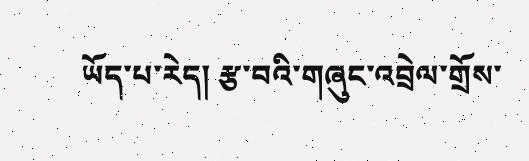ཡོད་པ་རེད། རྩ་བའི་གཞུང་འབྲེལ་གྲོས་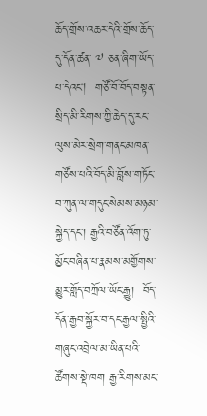ཆོད་གྲོས་འཆར་དེའི་གྲོས་ཆོད་དུ་དོན་ཚན་ ༧ ཅན་ཞིག་ཡོད་པ་དེའང།  གཙོ་བོ་བོད་བསྟན་སྲིད་མི་རིགས་ཀྱི་ཆེད་དུ་རང་ལུས་མེར་སྲེག་གནང་མཁན་གཙོས་པའི་བོད་མི་བློས་གཏོང་བ་ཀུན་ལ་གདུང་སེམས་མཉམ་སྐྱེད་དང་། རྒྱའི་བཙོན་འོག་ཏུ་མྱོང་བཞིན་པ་རྣམས་མགྱོགས་མྱུར་གློད་བཀྲོལ་ཡོང་རྒྱུ།  བོད་དོན་རྒྱབ་སྐྱོར་བ་དང་རྒྱལ་སྤྱིའི་གཞུང་འབྲེལ་མ་ཡིན་པའི་ཚོགས་སྡེ་ཁག རྒྱ་རིགས་མང་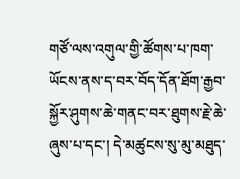གཙོ་ལས་འགུལ་གྱི་ཚོགས་པ་ཁག་ཡོངས་ནས་ད་བར་བོད་དོན་ཐོག་རྒྱབ་སྐྱོར་ཤུགས་ཆེ་གནང་བར་ཐུགས་རྗེ་ཆེ་ཞུས་པ་དང་། དེ་མཚུངས་སུ་མུ་མཐུད་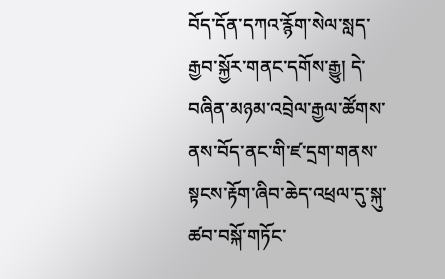བོད་དོན་དཀའ་རྙོག་སེལ་སླད་རྒྱབ་སྐྱོར་གནང་དགོས་རྒྱུ། དེ་བཞིན་མཉམ་འབྲེལ་རྒྱལ་ཚོགས་ནས་བོད་ནང་གི་ཛ་དྲག་གནས་སྟངས་རྟོག་ཞིབ་ཆེད་འཕྲལ་དུ་སྐུ་ཚབ་བསྐོ་གཏོང་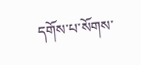དགོས་པ་སོགས་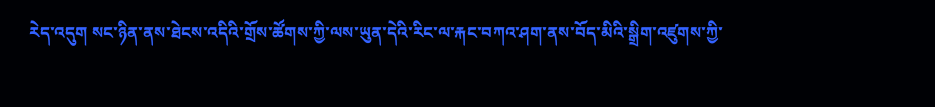རེད་འདུག སང་ཉིན་ནས་ཐེངས་འདིའི་གྲོས་ཚོགས་ཀྱི་ལས་ཡུན་དེའི་རིང་ལ་རྐང་བཀའ་ཤག་ནས་བོད་མིའི་སྒྲིག་འཛུགས་ཀྱི་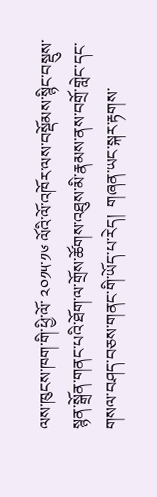ལས་ཁུངས་ཁག་གི་ཕྱི་ལོ་ ༢༠༡༥་༡༦ ལོའི་ལོ་འཁོར་ལས་བསྡོམས་སྙིང་བསྡུས་སྙན་སྒྲོན་གནང་པའི་ཐོག་ལ་གྲོས་ཚོགས་འཐུས་མི་རྣམས་ནས་བགྲོ་གླེང་དང་གསལ་བཤད་བཅས་གནང་གི་ཡོད་པ་རེད།  གཞན་ཡང་སྐར་རྟགས་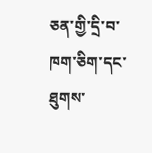ཅན་གྱི་དྲི་བ་ཁག་ཅིག་དང་ཐུགས་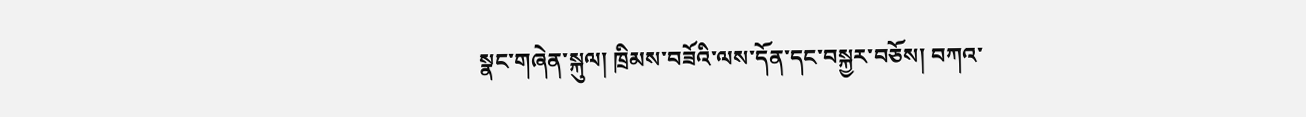སྣང་གཞེན་སྐུལ། ཁྲིམས་བཟོའི་ལས་དོན་དང་བསྐྱར་བཅོས། བཀའ་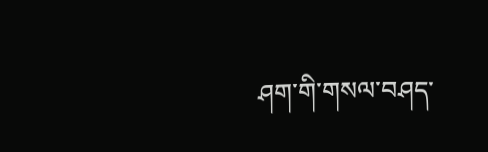ཤག་གི་གསལ་བཤད་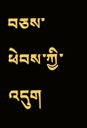བཅས་ཕེབས་ཀྱི་འདུག